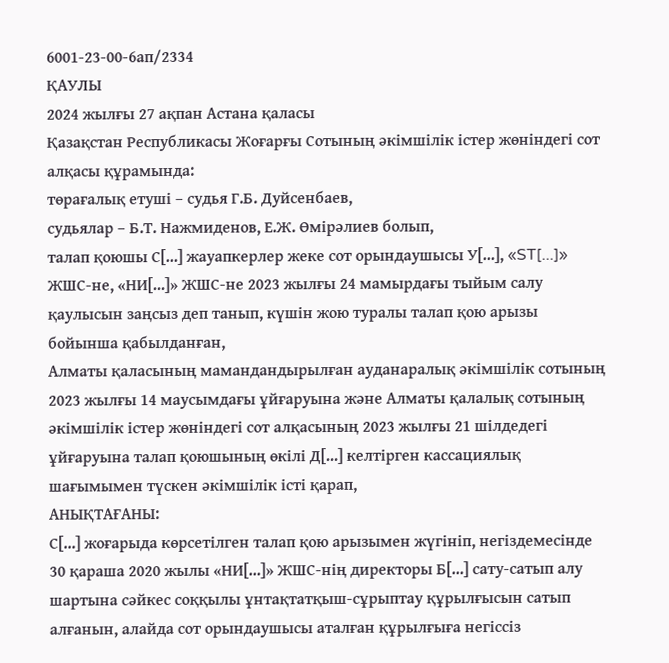6001-23-00-6ап/2334
ҚАУЛЫ
2024 жылғы 27 ақпан Астана қаласы
Қазақстан Республикасы Жоғарғы Сотының әкімшілік істер жөніндегі сот алқасы құрамында:
төрағалық етуші – судья Г.Б. Дуйсенбаев,
судьялар – Б.Т. Нажмиденов, Е.Ж. Өмірәлиев болып,
талап қоюшы С[...] жауапкерлер жеке сот орындаушысы У[...], «ST[...]» ЖШС-не, «НИ[...]» ЖШС-не 2023 жылғы 24 мамырдағы тыйым салу қаулысын заңсыз деп танып, күшін жою туралы талап қою арызы бойынша қабылданған,
Алматы қаласының мамандандырылған ауданаралық әкімшілік сотының 2023 жылғы 14 маусымдағы ұйғаруына және Алматы қалалық сотының әкімшілік істер жөніндегі сот алқасының 2023 жылғы 21 шілдедегі ұйғаруына талап қоюшының өкілі Д[...] келтірген кассациялық шағымымен түскен әкімшілік істі қарап,
АНЫҚТАҒАНЫ:
С[...] жоғарыда көрсетілген талап қою арызымен жүгініп, негіздемесінде 30 қараша 2020 жылы «НИ[...]» ЖШС-нің директоры Б[...] сату-сатып алу шартына сәйкес соққылы ұнтақтатқыш-сұрыптау құрылғысын сатып алғанын, алайда сот орындаушысы аталған құрылғыға негіссіз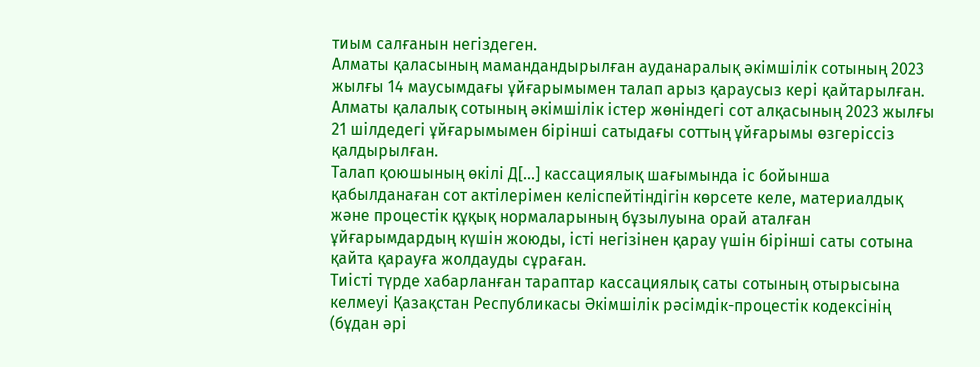тиым салғанын негіздеген.
Алматы қаласының мамандандырылған ауданаралық әкімшілік сотының 2023 жылғы 14 маусымдағы ұйғарымымен талап арыз қараусыз кері қайтарылған.
Алматы қалалық сотының әкімшілік істер жөніндегі сот алқасының 2023 жылғы 21 шілдедегі ұйғарымымен бірінші сатыдағы соттың ұйғарымы өзгеріссіз қалдырылған.
Талап қоюшының өкілі Д[...] кассациялық шағымында іс бойынша қабылданаған сот актілерімен келіспейтіндігін көрсете келе, материалдық және процестік құқық нормаларының бұзылуына орай аталған ұйғарымдардың күшін жоюды, істі негізінен қарау үшін бірінші саты сотына қайта қарауға жолдауды сұраған.
Тиісті түрде хабарланған тараптар кассациялық саты сотының отырысына келмеуі Қазақстан Республикасы Әкімшілік рәсімдік-процестік кодексінің (бұдан әрі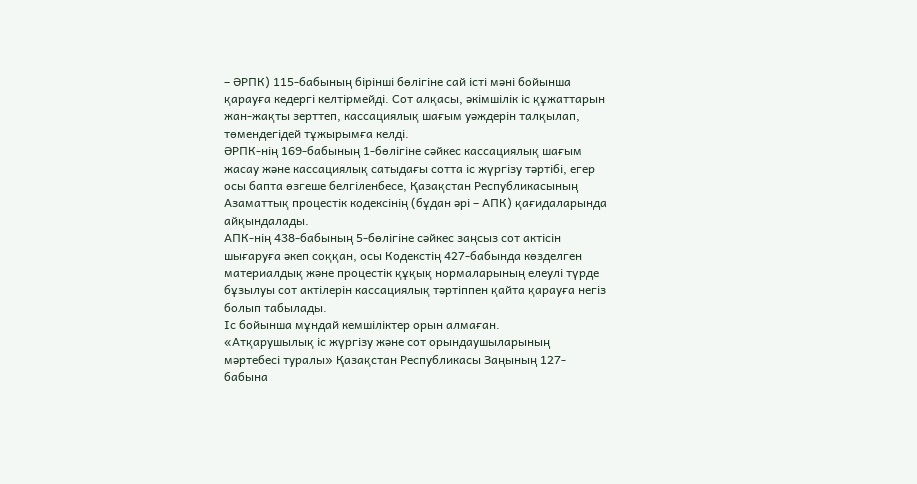– ӘРПК) 115-бабының бірінші бөлігіне сай істі мәні бойынша қарауға кедергі келтірмейді. Сот алқасы, әкімшілік іс құжаттарын жан-жақты зерттеп, кассациялық шағым уәждерін талқылап, төмендегідей тұжырымға келді.
ӘРПК-нің 169-бабының 1-бөлігіне сәйкес кассациялық шағым жасау және кассациялық сатыдағы сотта іс жүргізу тәртібі, егер осы бапта өзгеше белгіленбесе, Қазақстан Республикасының Азаматтық процестік кодексінің (бұдан әрі – АПК) қағидаларында айқындалады.
АПК-нің 438-бабының 5-бөлігіне сәйкес заңсыз сот актiсiн шығаруға әкеп соққан, осы Кодекстің 427-бабында көзделген материалдық және процестік құқық нормаларының елеулi түрде бұзылуы сот актілерін кассациялық тәртіппен қайта қарауға негiз болып табылады.
Іс бойынша мұндай кемшіліктер орын алмаған.
«Атқарушылық іс жүргізу және сот орындаушыларының мәртебесі туралы» Қазақстан Республикасы Заңының 127-бабына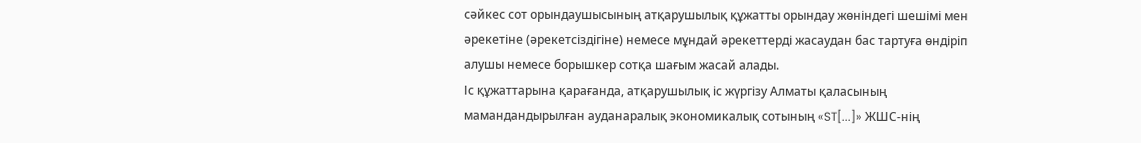сәйкес сот орындаушысының атқарушылық құжатты орындау жөніндегі шешімі мен әрекетіне (әрекетсіздігіне) немесе мұндай әрекеттерді жасаудан бас тартуға өндіріп алушы немесе борышкер сотқа шағым жасай алады.
Іс құжаттарына қарағанда, атқарушылық іс жүргізу Алматы қаласының мамандандырылған ауданаралық экономикалық сотының «ST[...]» ЖШС-нің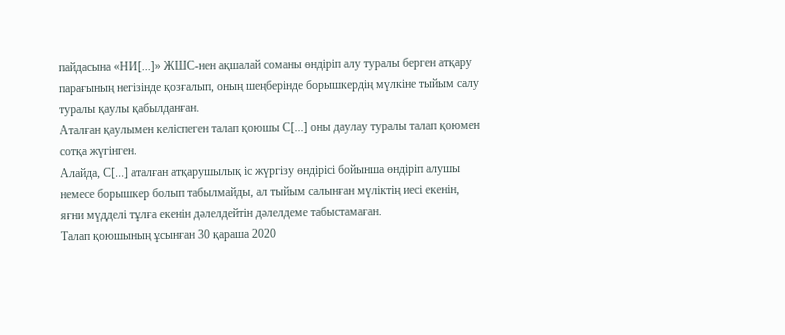пайдасына «НИ[...]» ЖШС-нен ақшалай соманы өндіріп алу туралы берген атқару парағының негізінде қозғалып, оның шеңберінде борышкердің мүлкіне тыйым салу туралы қаулы қабылданған.
Аталған қаулымен келіспеген талап қоюшы С[...] оны даулау туралы талап қоюмен сотқа жүгінген.
Алайда, С[...] аталған атқарушылық іс жүргізу өндірісі бойынша өндіріп алушы немесе борышкер болып табылмайды, ал тыйым салынған мүліктің иесі екенін, яғни мүдделі тұлға екенін дәлелдейтін дәлелдеме табыстамаған.
Талап қоюшының ұсынған 30 қараша 2020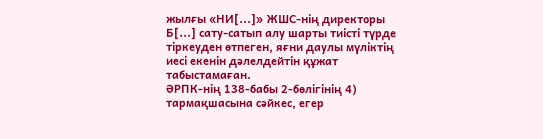жылғы «НИ[...]» ЖШС-нің директоры Б[...] сату-сатып алу шарты тиісті түрде тіркеуден өтпеген, яғни даулы мүліктің иесі екенін дәлелдейтін құжат табыстамаған.
ӘРПК-нің 138-бабы 2-бөлігінің 4) тармақшасына сәйкес, егер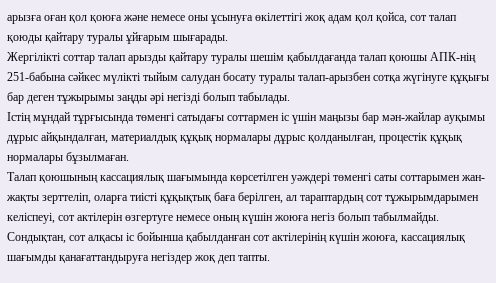арызға оған қол қоюға және немесе оны ұсынуға өкілеттігі жоқ адам қол қойса, сот талап қоюды қайтару туралы ұйғарым шығарады.
Жергілікті соттар талап арызды қайтару туралы шешім қабылдағанда талап қоюшы АПК-нің 251-бабына сәйкес мүлікті тыйым салудан босату туралы талап-арызбен сотқа жүгінуге құқығы бар деген тұжырымы заңды әрі негізді болып табылады.
Істің мұндай тұрғысында төменгі сатыдағы соттармен іс үшін маңызы бар мән-жайлар ауқымы дұрыс айқындалған, материалдық құқық нормалары дұрыс қолданылған, процестік құқық нормалары бұзылмаған.
Талап қоюшының кассациялық шағымында көрсетілген уәждері төменгі саты соттарымен жан-жақты зерттеліп, оларға тиісті құқықтық баға берілген, ал тараптардың сот тұжырымдарымен келіспеуі, сот актілерін өзгертуге немесе оның күшін жоюға негіз болып табылмайды.
Сондықтан, сот алқасы іс бойынша қабылданған сот актілерінің күшін жоюға, кассациялық шағымды қанағаттандыруға негіздер жоқ деп тапты.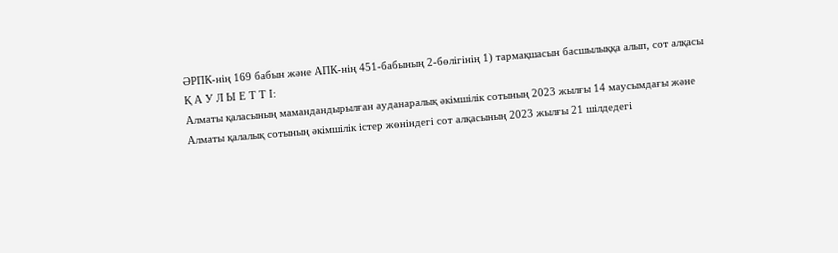ӘРПК-нің 169 бабын және АПК-нің 451-бабының 2-бөлігінің 1) тармақшасын басшылыққа алып, сот алқасы
Қ А У Л Ы Е Т Т І:
Алматы қаласының мамандандырылған ауданаралық әкімшілік сотының 2023 жылғы 14 маусымдағы және Алматы қалалық сотының әкімшілік істер жөніндегі сот алқасының 2023 жылғы 21 шілдедегі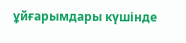ұйғарымдары күшінде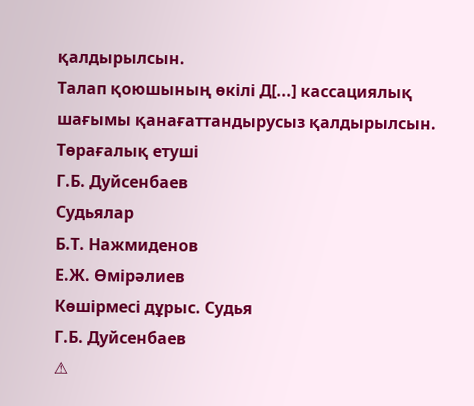қалдырылсын.
Талап қоюшының өкілі Д[...] кассациялық шағымы қанағаттандырусыз қалдырылсын.
Төрағалық етуші
Г.Б. Дуйсенбаев
Судьялар
Б.Т. Нажмиденов
Е.Ж. Өмірәлиев
Көшірмесі дұрыс. Судья
Г.Б. Дуйсенбаев
⚠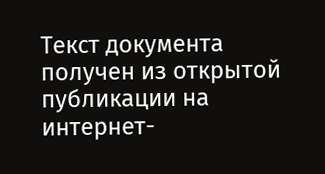Текст документа получен из открытой публикации на интернет-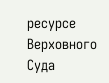ресурсе Верховного Суда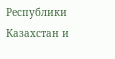Республики Казахстан и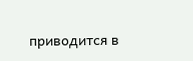приводится в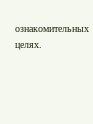ознакомительных целях.